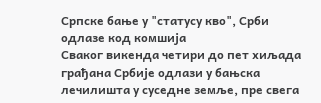Српске бање у "статусу кво", Срби одлазе код комшија
Сваког викенда четири до пет хиљада грађана Србије одлази у бањска лечилишта у суседне земље, пре свега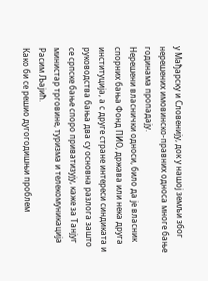у Мађарску и Словенију, док у нашој земљи због нерешених имовинско-правних односа многе бање годинама пропадају.
Нерешени власнички односи, било да је власник спорних бања Фонд ПИО, држава или нека друга институција, а с друге стране интереси синдиката и руководства бања два су основна разлога зашто се српске бање споро приватизују, каже за Танјуг министар трговине, туризма и телекомуникација Расим Љајић.
Како би се решио дугогодишњи проблем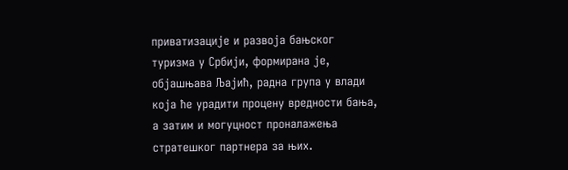приватизације и развоја бањског туризма у Србији, формирана је, објашњава Љајић, радна група у влади која ће урадити процену вредности бања, а затим и могуцност проналажења стратешког партнера за њих.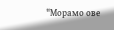"Морамо ове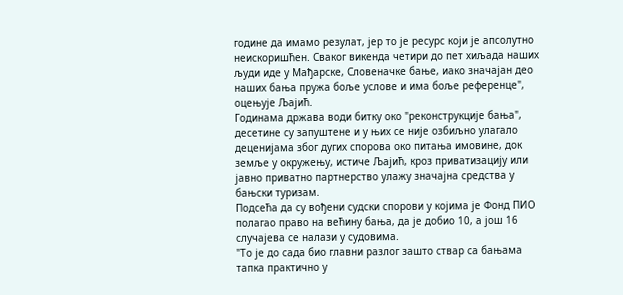године да имамо резулат, јер то је ресурс који је апсолутно неискоришћен. Сваког викенда четири до пет хиљада наших људи иде у Мађарске, Словеначке бање, иако значајан део наших бања пружа боље услове и има боље референце", оцењује Љајић.
Годинама држава води битку око "реконструкције бања", десетине су запуштене и у њих се није озбиљно улагало деценијама због дугих спорова око питања имовине, док земље у окружењу, истиче Љајић, кроз приватизацију или јавно приватно партнерство улажу значајна средства у бањски туризам.
Подсећа да су вођени судски спорови у којима је Фонд ПИО полагао право на већину бања, да је добио 10, а још 16 случајева се налази у судовима.
"То је до сада био главни разлог зашто ствар са бањама тапка практично у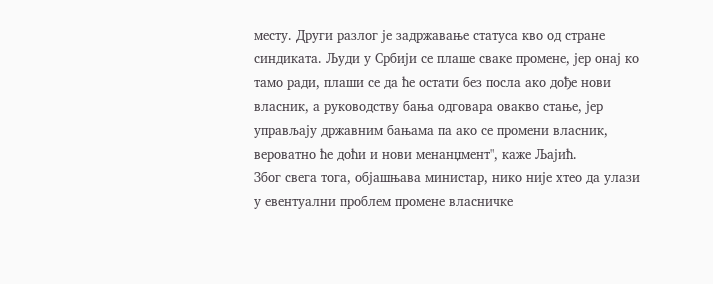месту. Други разлог је задржавање статуса кво од стране синдиката. Људи у Србији се плаше сваке промене, јер онај ко тамо ради, плаши се да ће остати без посла ако дође нови власник, а руководству бања одговара овакво стање, јер управљају државним бањама па ако се промени власник, вероватно ће доћи и нови менанџмент", каже Љајић.
Због свега тога, објашњава министар, нико није хтео да улази у евентуални проблем промене власничке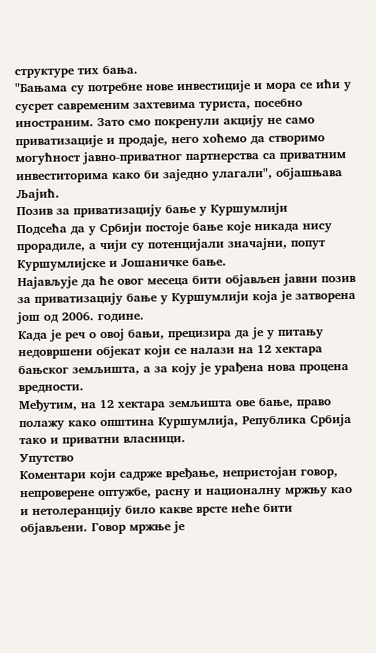структуре тих бања.
"Бањама су потребне нове инвестиције и мора се ићи у сусрет савременим захтевима туриста, посебно иностраним. Зато смо покренули акцију не само приватизације и продаје, него хоћемо да створимо могућност јавно-приватног партнерства са приватним инвеститорима како би заједно улагали", објашњава Љајић.
Позив за приватизацију бање у Куршумлији
Подсећа да у Србији постоје бање које никада нису прорадиле, а чији су потенцијали значајни, попут Куршумлијске и Јошаничке бање.
Најављује да ће овог месеца бити објављен јавни позив за приватизацију бање у Куршумлији која је затворена још од 2006. године.
Када је реч о овој бањи, прецизира да је у питању недовршени објекат који се налази на 12 хектара бањског земљишта, а за коју је урађена нова процена вредности.
Међутим, на 12 хектара земљишта ове бање, право полажу како општина Куршумлија, Република Србија тако и приватни власници.
Упутство
Коментари који садрже вређање, непристојан говор, непроверене оптужбе, расну и националну мржњу као и нетолеранцију било какве врсте неће бити објављени. Говор мржње је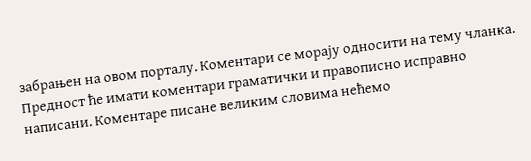забрањен на овом порталу. Коментари се морају односити на тему чланка. Предност ће имати коментари граматички и правописно исправно написани. Коментаре писане великим словима нећемо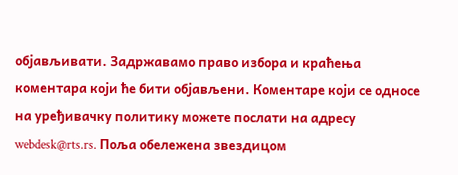објављивати. Задржавамо право избора и краћења коментара који ће бити објављени. Коментаре који се односе на уређивачку политику можете послати на адресу webdesk@rts.rs. Поља обележена звездицом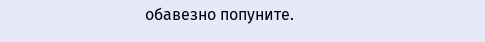обавезно попуните.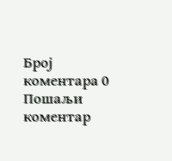Број коментара 0
Пошаљи коментар